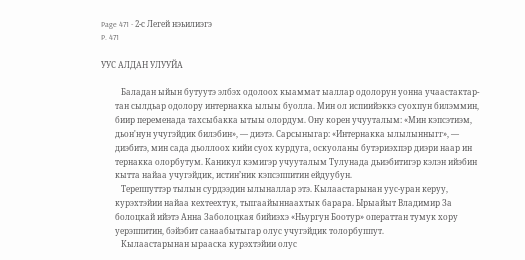Page 471 - 2-с Легей нэьилиэгэ
P. 471

УУС АЛДАН УЛУУЙА

          Баладан ыйын бутуутэ элбэх одолоох кыаммат ыаллар одолорун уонна учаастактар-
       тан сылдьар одолору интернакка ылыы буолла. Мин ол испиийэккэ суохпун билэммин,
       биир переменада тахсыбакка ытыы олордум. Ону корен учууталым: «Мин кэпсэтиэм,
       дьон'нун учугэйдик билэбин», — диэтэ. Сарсыныгар: «Интернакка ылылынныгг», —
       диэбитэ, мин сада дьоллоох кийи суох курдуга, оскуоланы бутэриэхпэр диэри наар ин
       тернакка олорбутум. Каникул кэмигэр учууталым Тулунада дьиэбитигэр кэлэн ийэбин
       кытта найаа учугэйдик, истин’ник кэпсэппитин ейдуубун.
          Тереппуттэр тылын сурдээдин ылыналлар этэ. Кылаастарынан уус-уран керуу,
       курэхтэйии найаа кехтеехтук, тьпгаайыннаахтык барара. Ырыайыт Владимир За
       болоцкай ийэтэ Анна Заболоцкая бийиэхэ «Ньургун Боотур» операттан тумук хору
       уерэппитин, бэйэбит санаабытыгар олус учугэйдик толорбуппут.
          Кылаастарынан ырааска курэхтэйии олус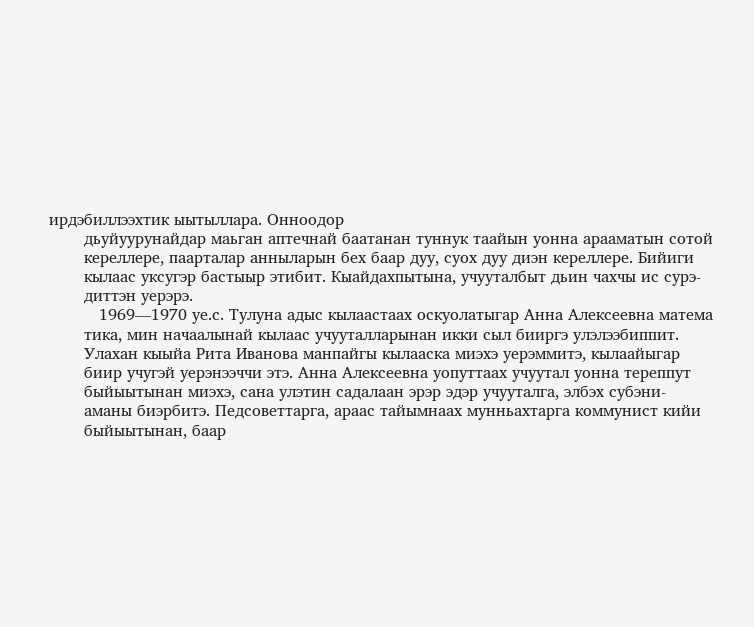ирдэбиллээхтик ыытыллара. Онноодор
       дьуйуурунайдар маьган аптечнай баатанан туннук таайын уонна арааматын сотой
       кереллере, паарталар анныларын бех баар дуу, суох дуу диэн кереллере. Бийиги
       кылаас уксугэр бастыыр этибит. Кыайдахпытына, учууталбыт дьин чахчы ис сурэ-
       диттэн уерэрэ.
          1969—1970 уе.с. Тулуна адыс кылаастаах оскуолатыгар Анна Алексеевна матема
       тика, мин начаалынай кылаас учууталларынан икки сыл бииргэ улэлээбиппит.
       Улахан кыыйа Рита Иванова манпайгы кылааска миэхэ уерэммитэ, кылаайыгар
       биир учугэй уерэнээччи этэ. Анна Алексеевна уопуттаах учуутал уонна тереппут
       быйыытынан миэхэ, сана улэтин садалаан эрэр эдэр учууталга, элбэх субэни-
       аманы биэрбитэ. Педсоветтарга, араас тайымнаах мунньахтарга коммунист кийи
       быйыытынан, баар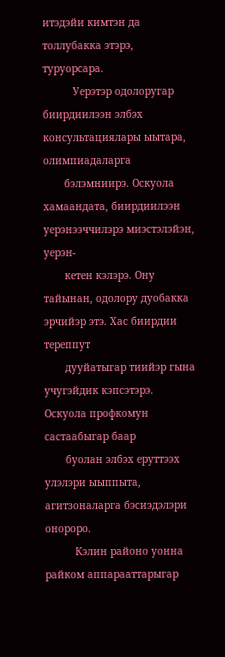итэдэйи кимтэн да толлубакка этэрэ, туруорсара.
          Уерэтэр одолоругар биирдиилээн элбэх консультациялары ыытара, олимпиадаларга
       бэлэмниирэ. Оскуола хамаандата, биирдиилээн уерэнээччилэрэ миэстэлэйэн, уерэн-
       кетен кэлэрэ. Ону тайынан, одолору дуобакка эрчийэр этэ. Хас биирдии тереппут
       дууйатыгар тиийэр гына учугэйдик кэпсэтэрэ. Оскуола профкомун састаабыгар баар
       буолан элбэх еруттээх улэлэри ыыппыта, агитзоналарга бэсиэдэлэри онороро.
          Кэлин районо уонна райком аппарааттарыгар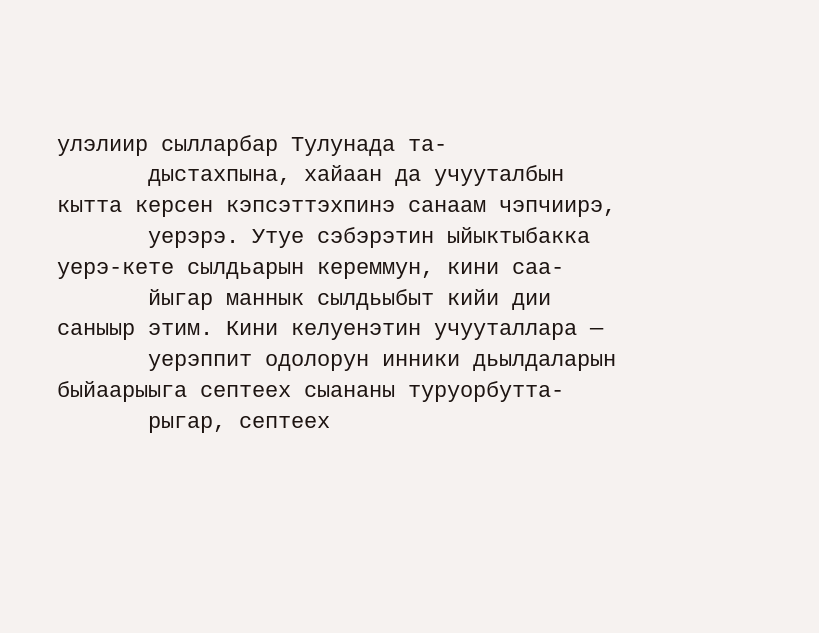улэлиир сылларбар Тулунада та-
       дыстахпына, хайаан да учууталбын кытта керсен кэпсэттэхпинэ санаам чэпчиирэ,
       уерэрэ. Утуе сэбэрэтин ыйыктыбакка уерэ-кете сылдьарын кереммун, кини саа-
       йыгар маннык сылдьыбыт кийи дии саныыр этим. Кини келуенэтин учууталлара —
       уерэппит одолорун инники дьылдаларын быйаарыыга септеех сыананы туруорбутта-
       рыгар, септеех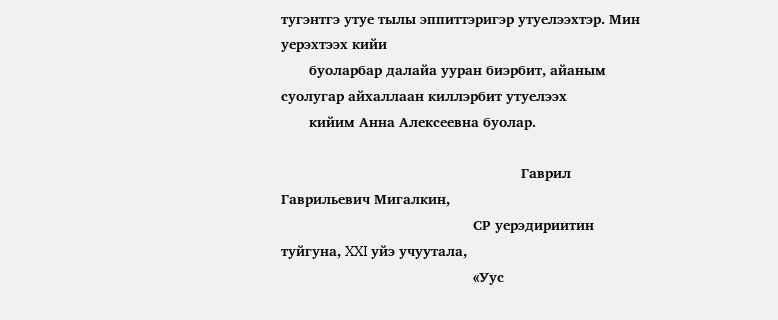тугэнтгэ утуе тылы эппиттэригэр утуелээхтэр. Мин уерэхтээх кийи
       буоларбар далайа ууран биэрбит, айаным суолугар айхаллаан киллэрбит утуелээх
       кийим Анна Алексеевна буолар.

                                                            Гаврил Гаврильевич Мигалкин,
                                                СР уерэдириитин туйгуна, XXI уйэ учуутала,
                                                «Уус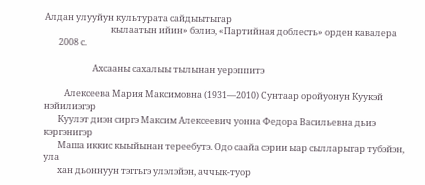Алдан улууйун культурата сайдыытыгар
                                 кылаатын ийин» бэлиэ, «Партийная доблесть» орден кавалера
       2008 с.

                        Ахсааны сахалыы тылынан уерэппитэ

          Алексеева Мария Максимовна (1931—2010) Сунтаар оройуонун Куукэй нэйилиэгэр
       Куулэт диэн сиргэ Максим Алексеевич уонна Федора Васильевна дьиэ кэргэнигэр
       Маша иккис кыыйынан тереебутэ. Одо саайа сэрии ыар сылларыгар тубэйэн, ула
       хан дьоннуун тэггьгэ улэлэйэн, аччык-туор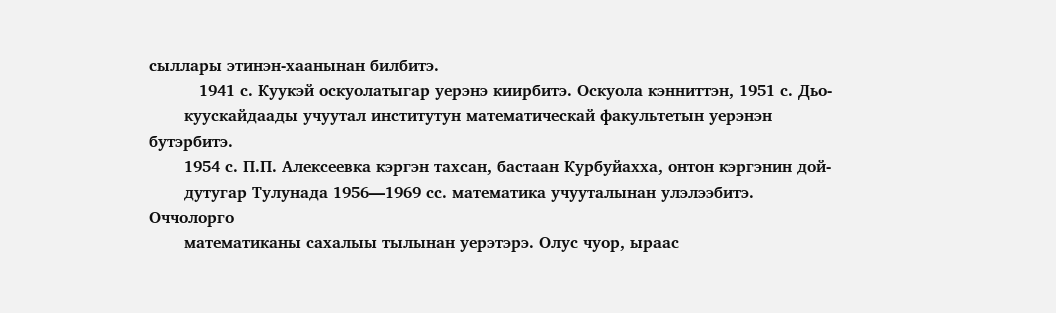сыллары этинэн-хаанынан билбитэ.
          1941 с. Куукэй оскуолатыгар уерэнэ киирбитэ. Оскуола кэнниттэн, 1951 с. Дьо-
       куускайдаады учуутал институтун математическай факультетын уерэнэн бутэрбитэ.
       1954 с. П.П. Алексеевка кэргэн тахсан, бастаан Курбуйахха, онтон кэргэнин дой-
       дутугар Тулунада 1956—1969 сс. математика учууталынан улэлээбитэ. Оччолорго
       математиканы сахалыы тылынан уерэтэрэ. Олус чуор, ыраас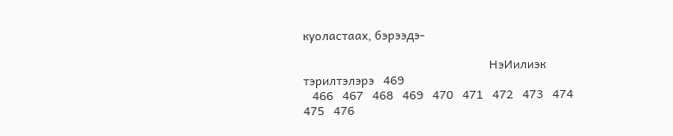куоластаах, бэрээдэ-

                                                              НэИилиэк тэрилтэлэрэ   469
   466   467   468   469   470   471   472   473   474   475   476